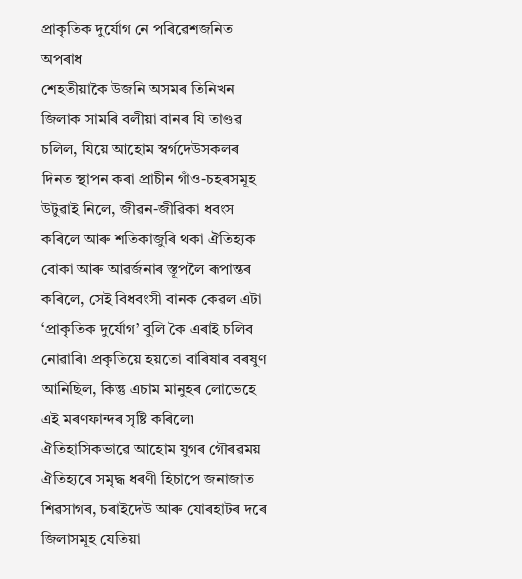প্ৰাকৃতিক দুৰ্যোগ নে পৰিৱেশজনিত অপৰাধ
শেহতীয়াকৈ উজনি অসমৰ তিনিখন জিলাক সামৰি বলীয়া বানৰ যি তাণ্ডৱ চলিল, যিয়ে আহোম স্বৰ্গদেউসকলৰ দিনত স্থাপন কৰা প্ৰাচীন গাঁও-চহৰসমূহ উটুৱাই নিলে, জীৱন-জীৱিকা ধবংস কৰিলে আৰু শতিকাজুৰি থকা ঐতিহ্যক বোকা আৰু আৱৰ্জনাৰ স্তূপলৈ ৰূপান্তৰ কৰিলে, সেই বিধবংসী বানক কেৱল এটা ‘প্ৰাকৃতিক দুৰ্যোগ’ বুলি কৈ এৰাই চলিব নোৱাৰি৷ প্ৰকৃতিয়ে হয়তো বাৰিষাৰ বৰষুণ আনিছিল, কিন্তু এচাম মানুহৰ লোভেহে এই মৰণফান্দৰ সৃষ্টি কৰিলে৷ ঐতিহাসিকভাৱে আহোম যুগৰ গৌৰৱময় ঐতিহ্যৰে সমৃদ্ধ ধৰণী হিচাপে জনাজাত শিৱসাগৰ, চৰাইদেউ আৰু যোৰহাটৰ দৰে জিলাসমূহ যেতিয়া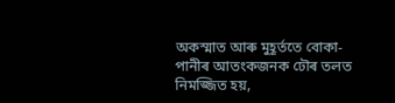অকস্মাত আৰু মুহূৰ্ততে বোকা-পানীৰ আতংকজনক ঢৌৰ তলত নিমজ্জিত হয়,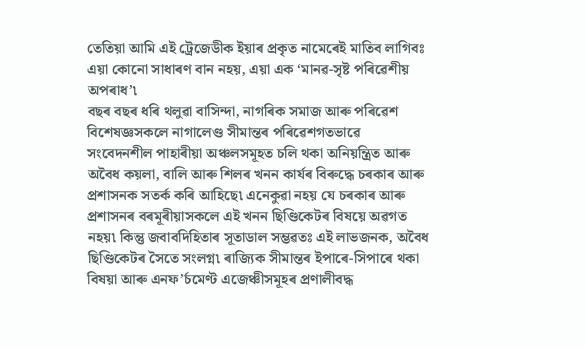তেতিয়া আমি এই ট্ৰেজেডীক ইয়াৰ প্ৰকৃত নামেৰেই মাতিব লাগিবঃ এয়া কোনো সাধাৰণ বান নহয়, এয়া এক ‘মানৱ-সৃষ্ট পৰিৱেশীয় অপৰাধ’৷
বছৰ বছৰ ধৰি থলুৱা বাসিন্দা, নাগৰিক সমাজ আৰু পৰিৱেশ বিশেষজ্ঞসকলে নাগালেণ্ড সীমান্তৰ পৰিৱেশগতভাৱে সংবেদনশীল পাহাৰীয়া অঞ্চলসমূহত চলি থকা অনিয়ন্ত্ৰিত আৰু অবৈধ কয়লা, বালি আৰু শিলৰ খনন কাৰ্যৰ বিৰুদ্ধে চৰকাৰ আৰু প্ৰশাসনক সতৰ্ক কৰি আহিছে৷ এনেকুৱা নহয় যে চৰকাৰ আৰু প্ৰশাসনৰ বৰমূৰীয়াসকলে এই খনন ছিণ্ডিকেটৰ বিষয়ে অৱগত নহয়৷ কিন্তু জবাবদিহিতাৰ সূতাডাল সম্ভৱতঃ এই লাভজনক, অবৈধ ছিণ্ডিকেটৰ সৈতে সংলগ্ন৷ ৰাজ্যিক সীমান্তৰ ইপাৰে-সিপাৰে থকা বিষয়া আৰু এনফ’ৰ্চমেণ্ট এজেঞ্চীসমূহৰ প্ৰণালীবদ্ধ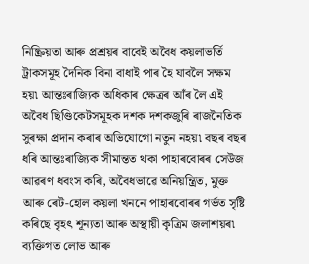নিষ্ক্ৰিয়তা আৰু প্ৰশ্ৰয়ৰ বাবেই অবৈধ কয়লাভৰ্তি ট্ৰাকসমূহ দৈনিক বিনা বাধাই পাৰ হৈ যাবলৈ সক্ষম হয়৷ আন্তঃৰাজ্যিক অধিকাৰ ক্ষেত্ৰৰ আঁৰ লৈ এই অবৈধ ছিণ্ডিকেটসমূহক দশক দশকজুৰি ৰাজনৈতিক সুৰক্ষা প্ৰদান কৰাৰ অভিযোগো নতুন নহয়৷ বছৰ বছৰ ধৰি আন্তঃৰাজ্যিক সীমান্তত থকা পাহাৰবোৰৰ সেউজ আৱৰণ ধবংস কৰি, অবৈধভাৱে অনিয়ন্ত্ৰিত, মুক্ত আৰু ৰেট-হোল কয়লা খননে পাহাৰবোৰৰ গৰ্ভত সৃষ্টি কৰিছে বৃহৎ শূন্যতা আৰু অস্থায়ী কৃত্ৰিম জলাশয়ৰ৷ ব্যক্তিগত লোভ আৰু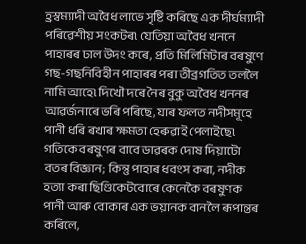হ্ৰস্বম্যাদী অবৈধ লাভে সৃষ্টি কৰিছে এক দীৰ্ঘম্যাদী পৰিৱেশীয় সংকটৰ৷ যেতিয়া অবৈধ খননে পাহাৰৰ ঢাল উদং কৰে, প্ৰতি মিলিমিটাৰ বৰষুণে গছ-গছনিবিহীন পাহাৰৰ পৰা তীব্ৰগতিত তললৈ নামি আহে৷ দিখৌ দৰে নৈৰ বুকু অবৈধ খননৰ আৱৰ্জনাৰে ভৰি পৰিছে, যাৰ ফলত নদীসমূহে পানী ধৰি ৰখাৰ ক্ষমতা হেৰুৱাই পেলাইছে৷ গতিকে বৰষুণৰ বাবে ডাৱৰক দোষ দিয়াটো বতৰ বিজ্ঞান; কিন্তু পাহাৰ ধবংস কৰা, নদীক হত্যা কৰা ছিণ্ডিকেটবোৰে কেনেকৈ বৰষুণক পানী আৰু বোকাৰ এক ভয়ানক বানলৈ ৰূপান্তৰ কৰিলে,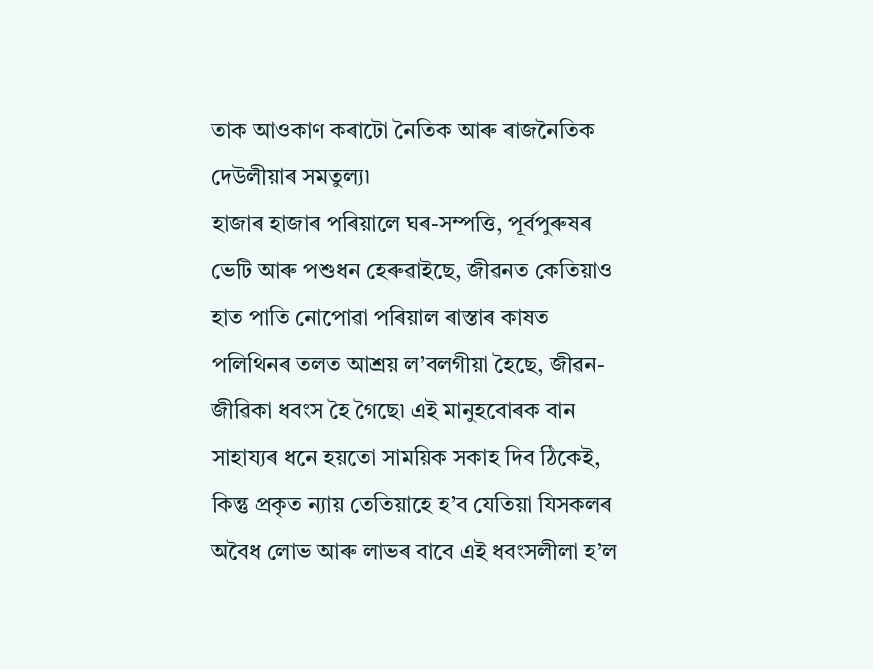তাক আওকাণ কৰাটো নৈতিক আৰু ৰাজনৈতিক দেউলীয়াৰ সমতুল্য৷
হাজাৰ হাজাৰ পৰিয়ালে ঘৰ-সম্পত্তি, পূৰ্বপুৰুষৰ ভেটি আৰু পশুধন হেৰুৱাইছে, জীৱনত কেতিয়াও হাত পাতি নোপোৱা পৰিয়াল ৰাস্তাৰ কাষত পলিথিনৰ তলত আশ্ৰয় ল’বলগীয়া হৈছে, জীৱন-জীৱিকা ধবংস হৈ গৈছে৷ এই মানুহবোৰক বান সাহায্যৰ ধনে হয়তো সাময়িক সকাহ দিব ঠিকেই, কিন্তু প্ৰকৃত ন্যায় তেতিয়াহে হ’ব যেতিয়া যিসকলৰ অবৈধ লোভ আৰু লাভৰ বাবে এই ধবংসলীলা হ’ল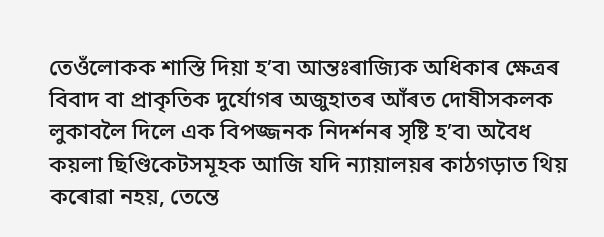তেওঁলোকক শাস্তি দিয়া হ’ব৷ আন্তঃৰাজ্যিক অধিকাৰ ক্ষেত্ৰৰ বিবাদ বা প্ৰাকৃতিক দুৰ্যোগৰ অজুহাতৰ আঁৰত দোষীসকলক লুকাবলৈ দিলে এক বিপজ্জনক নিদৰ্শনৰ সৃষ্টি হ’ব৷ অবৈধ কয়লা ছিণ্ডিকেটসমূহক আজি যদি ন্যায়ালয়ৰ কাঠগড়াত থিয় কৰোৱা নহয়, তেন্তে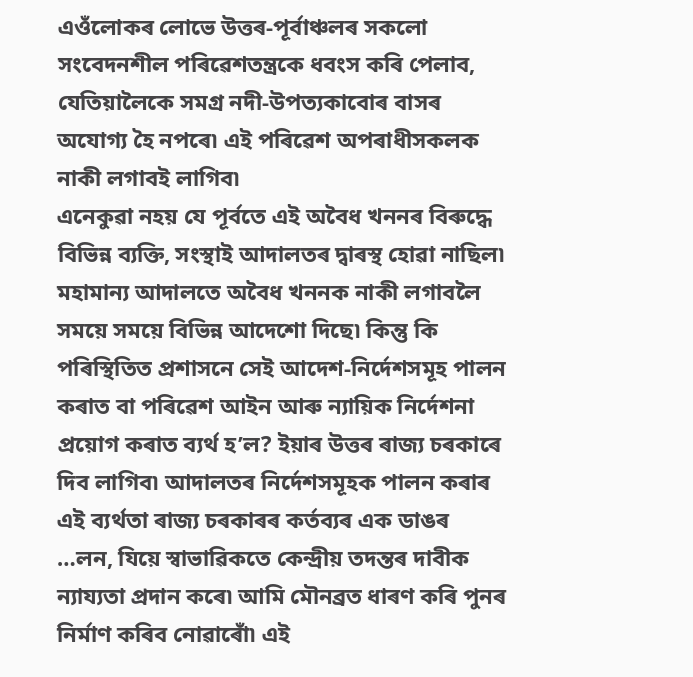এওঁলোকৰ লোভে উত্তৰ-পূৰ্বাঞ্চলৰ সকলো সংবেদনশীল পৰিৱেশতন্ত্ৰকে ধবংস কৰি পেলাব, যেতিয়ালৈকে সমগ্ৰ নদী-উপত্যকাবোৰ বাসৰ অযোগ্য হৈ নপৰে৷ এই পৰিৱেশ অপৰাধীসকলক নাকী লগাবই লাগিব৷
এনেকুৱা নহয় যে পূৰ্বতে এই অবৈধ খননৰ বিৰুদ্ধে বিভিন্ন ব্যক্তি, সংস্থাই আদালতৰ দ্বাৰস্থ হোৱা নাছিল৷ মহামান্য আদালতে অবৈধ খননক নাকী লগাবলৈ সময়ে সময়ে বিভিন্ন আদেশো দিছে৷ কিন্তু কি পৰিস্থিতিত প্ৰশাসনে সেই আদেশ-নিৰ্দেশসমূহ পালন কৰাত বা পৰিৱেশ আইন আৰু ন্যায়িক নিৰ্দেশনা প্ৰয়োগ কৰাত ব্যৰ্থ হ’ল? ইয়াৰ উত্তৰ ৰাজ্য চৰকাৰে দিব লাগিব৷ আদালতৰ নিৰ্দেশসমূহক পালন কৰাৰ এই ব্যৰ্থতা ৰাজ্য চৰকাৰৰ কৰ্তব্যৰ এক ডাঙৰ …লন, যিয়ে স্বাভাৱিকতে কেন্দ্ৰীয় তদন্তৰ দাবীক ন্যায্যতা প্ৰদান কৰে৷ আমি মৌনব্ৰত ধাৰণ কৰি পুনৰ নিৰ্মাণ কৰিব নোৱাৰোঁ৷ এই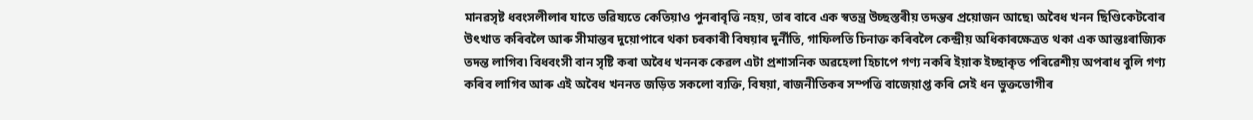মানৱসৃষ্ট ধবংসলীলাৰ যাতে ভৱিষ্যতে কেতিয়াও পুনৰাবৃত্তি নহয়, তাৰ বাবে এক স্বতন্ত্ৰ উচ্ছস্তৰীয় তদন্তৰ প্ৰয়োজন আছে৷ অবৈধ খনন ছিণ্ডিকেটবোৰ উৎখাত কৰিবলৈ আৰু সীমান্তৰ দুয়োপাৰে থকা চৰকাৰী বিষয়াৰ দুৰ্নীতি, গাফিলতি চিনাক্ত কৰিবলৈ কেন্দ্ৰীয় অধিকাৰক্ষেত্ৰত থকা এক আন্তঃৰাজ্যিক তদন্ত লাগিব৷ বিধবংসী বান সৃষ্টি কৰা অবৈধ খননক কেৱল এটা প্ৰশাসনিক অৱহেলা হিচাপে গণ্য নকৰি ইয়াক ইচ্ছাকৃত পৰিৱেশীয় অপৰাধ বুলি গণ্য কৰিব লাগিব আৰু এই অবৈধ খননত জড়িত সকলো ব্যক্তি, বিষয়া, ৰাজনীতিকৰ সম্পত্তি বাজেয়াপ্ত কৰি সেই ধন ভুক্তভোগীৰ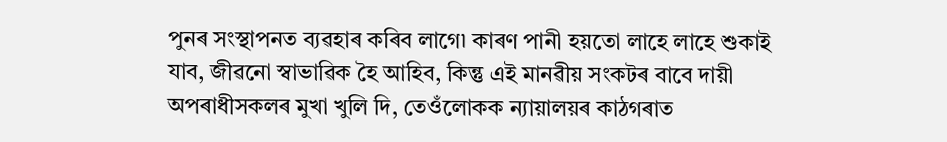পুনৰ সংস্থাপনত ব্যৱহাৰ কৰিব লাগে৷ কাৰণ পানী হয়তো লাহে লাহে শুকাই যাব, জীৱনো স্বাভাৱিক হৈ আহিব, কিন্তু এই মানৱীয় সংকটৰ বাবে দায়ী অপৰাধীসকলৰ মুখা খুলি দি, তেওঁলোকক ন্যায়ালয়ৰ কাঠগৰাত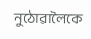নুঠোৱালৈকে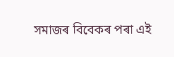সমাজৰ বিবেকৰ পৰা এই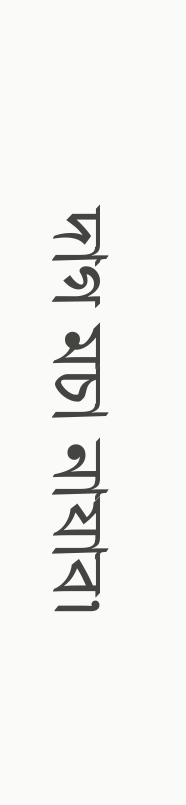দাগ মচা নাযাব৷